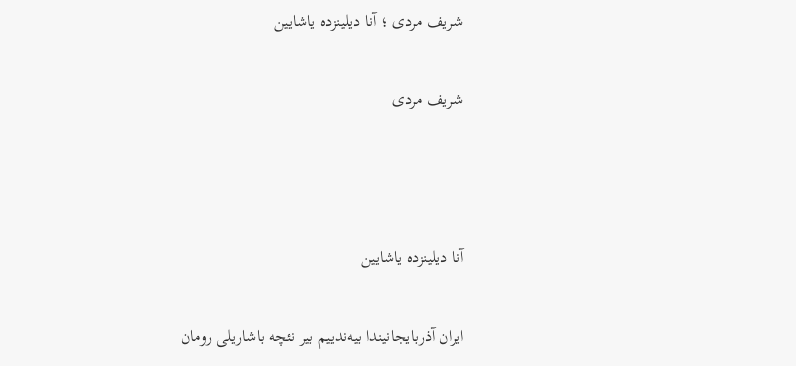شریف مردی ؛ آنا دیلینزده یاشایین

شریف مردی



آنا دیلینزده یاشایین

ایران آذربایجانیندا بیه‌ندییم بیر نئچه باشاریلی رومان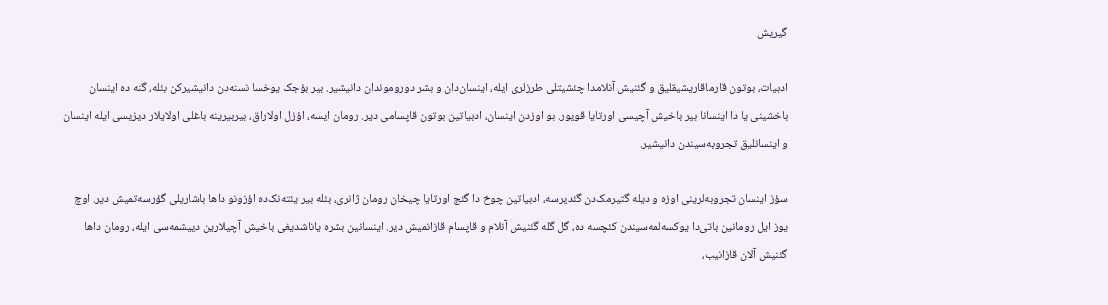گیریش

ادبیات، بوتون قارماقاریشیقلیق و گئنیش آنلامدا چئشیتلی طرزلری ایله، اینسان‌دان و بشر دوروموندان دانیشیر. بیر بؤجک یوخسا نسنه‌دن دانیشیرکن بئله، گنه ده اینسان باخشینی یا دا اینسانا بیر باخیش آچیسی اورتایا قویور. بو اوزدن اینسان، ادبیاتین بوتون قاپسامی دیر. رومان ایسه، اؤزل اولاراق، بیربیرینه باغلی اولایلار دیزیسی ایله اینسان و اینسانلیق تجروبه‌سیندن دانیشیر.

سؤز اینسان تجروبه‌لرینی اوزه و دیله گتیرمک‌دن گئدیرسه، ادبیاتین چوخ دا گئج اورتایا چیخان رومان ژانری، بئله بیر یئته‌نک‌ده اؤزونو داها باشاریلی گؤرسه‌تمیش دیر. اوچ یوز ایل رومانین باتی‌دا یوکسه‌لمه‌سیندن کئچسه ده، گل گله گئنیش آنلام و قاپسام قازانمیش دیر. اینسانین بشره یاناشدیغی باخیش آچیلارین دییشمه‌سی ایله، رومان داها گئنیش آلان قازانیب،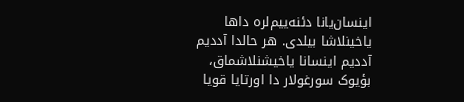اینسان‌یانا دئنه‌ییم‌لره داها یاخینلاشا بیلدی. هر حالدا آددیم آددیم اینسانا یاخیشنلاشماق، بؤیوک سورغولار دا اورتایا قویا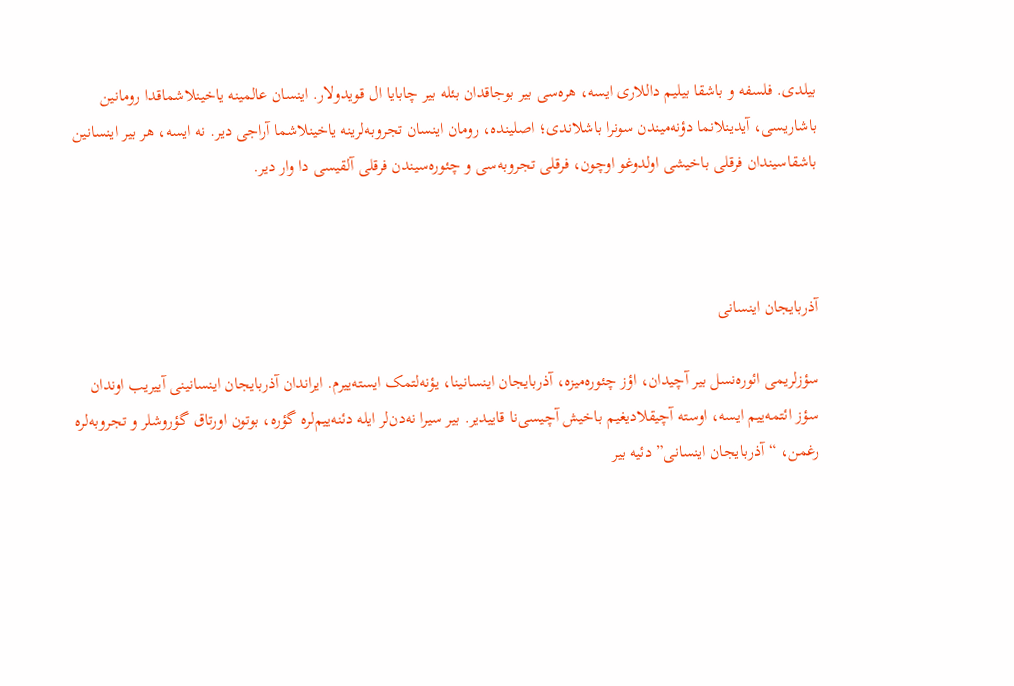بیلدی. فلسفه و باشقا بیلیم داللاری ایسه، هره‌سی بیر بوجاقدان بئله بیر چابایا ال قویدولار. اینسان عالمینه یاخینلاشماقدا رومانین باشاریسی، آیدینلانما دؤنه‌میندن سونرا باشلاندی؛ اصلینده، رومان اینسان تجروبه‌لرینه یاخینلاشما آراجی دیر. نه ایسه، هر بیر اینسانین باشقاسیندان فرقلی باخیشی اولدوغو اوچون، فرقلی تجروبه‌سی و چئوره‌سیندن فرقلی آلقیسی دا وار دیر.



آذربایجان اینسانی

سؤزلریمی ائوره‌نسل بیر آچیدان، اؤز چئوره‌میزه، آذربایجان اینسانینا، یؤنه‌لتمک ایسته‌ییرم. ایراندان آذربایجان اینسانینی آییریب اوندان سؤز ائتمه‌ییم ایسه، اوسته آچیقلادیغیم باخیش آچیسی‌نا قاییدیر. بیر سیرا نه‌دن‌لر ایله دئنه‌ییم‌لره گؤره، بوتون اورتاق گؤروشلر و تجروبه‌لره رغمن، “آذربایجان اینسانی” دئیه بیر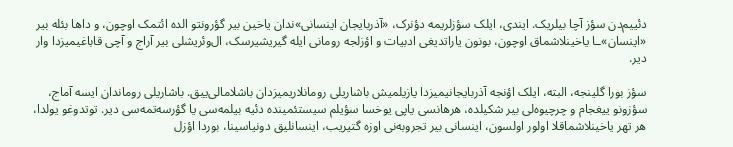دئییم‌دن سؤز آچا بیلریک. ایندی، ایلک سؤزلریمه دؤنرک، «آذربایجان اینسانی»ندان یاخین بیر گؤرونتو الده ائتمک اوچون، و داها بئله بیر «اینسان»ـا یاخینلاشماق اوچون، بونون یاراتدیغی ادبیات و اؤزلجه رومانی ایله گیریشیرسک، ال‌وئریشلی بیر آراج و آچی قاباغیمیزدا وار دیر.

سؤز بورا گلینجه، البته، ایلک اؤنجه آذربایجانیمیزدا یازیلمیش باشاریلی رومانلاریمیزدان باشلامالی‌ییق. باشاریلی روماندان ایسه آماج، سؤزونو ییغجام و چرچیوه‌لی بیر شکیلده، هرهانسی یاپی یوخسا سؤیلم سیستئمینده دئیه بیلمه‌سی یا گؤرسه‌تمه‌سی دیر. توتدوغو یولدا، هر تهر یاخینلاشماقلا اولور اولسون، اینسانی بیر تجروبه‌نی اوزه گتیریب، اینسانلیق دونیاسینا، بوردا اؤزل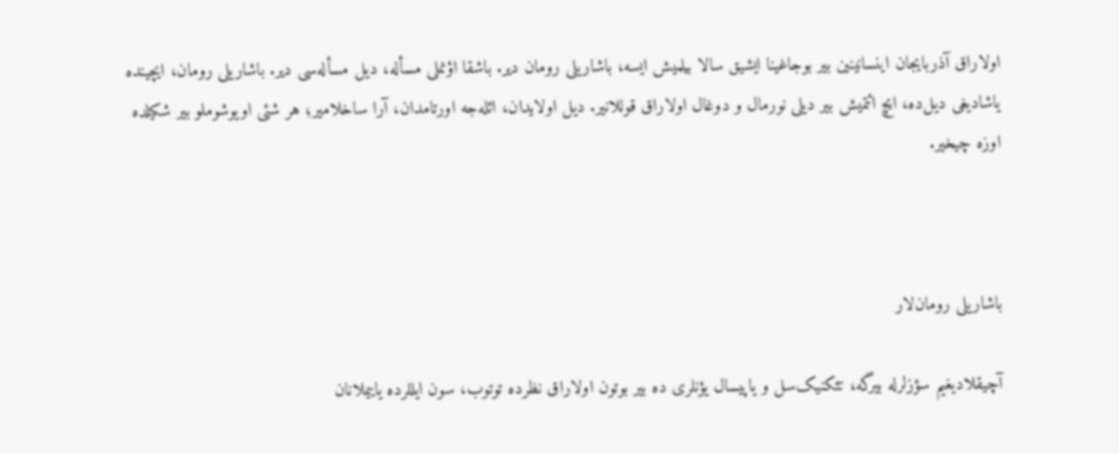اولاراق آذربایجان اینسانینین بیر بوجاغینا ایشیق سالا بیلمیش ایسه، باشاریلی رومان دیر. باشقا اؤنملی مسأله، دیل مسأله‌سی دیر. باشاریلی رومان، ایچینده یاشادیغی دیل‌ده، ایچ ائتمیش بیر دیلی نورمال و دوغال اولاراق قوللانیر. دیل اولایدان، ائله‌جه اورتامدان، آرا ساخلامیر؛ هر شئی اویوشوملو بیر شکیلده اوزه چیخیر.



باشاریلی رومان‌لار

آچیقلادیغیم سؤزلرله بیرگه، تئکنیک‌سل و یاپیسال یؤنلری ده بیر بوتون اولاراق نظرده توتوب، سون ایللرده یاییملانان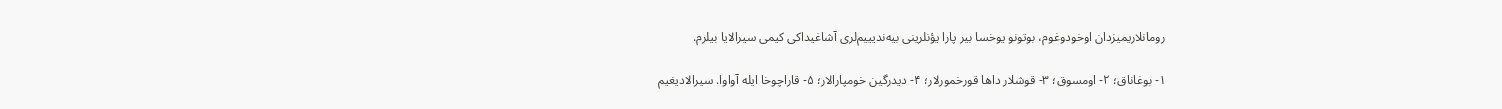رومانلاریمیزدان اوخودوغوم، بوتونو یوخسا بیر پارا یؤنلرینی بیه‌ندیییم‌لری آشاغیداکی کیمی سیرالایا بیلرم.

۱- بوغاناق؛ ۲- اومسوق؛ ۳- قوشلار داها قورخمورلار؛ ۴- دیدرگین خومپارالار؛ ۵- قاراچوخا ایله آواوا. سیرالادیغیم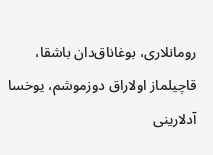رومانلاری، بوغاناق‌دان باشقا، قاچیلماز اولاراق دوزموشم، یوخسا آدلارینی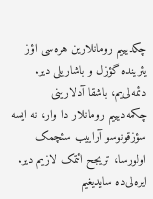چکدیییم رومانلارین هره‌سی اؤز یئرینده گؤزل و باشاریلی دیر. دئمه‌لی‌یم، باشقا آدلارینی چکمه‌دیییم رومانلار دا وار، نه ایسه سؤزقونوسو آراییب سئچمک اولورسا، تریجح ائتمک لازیم دیر. ایره‌لی‌ده سایدیغیم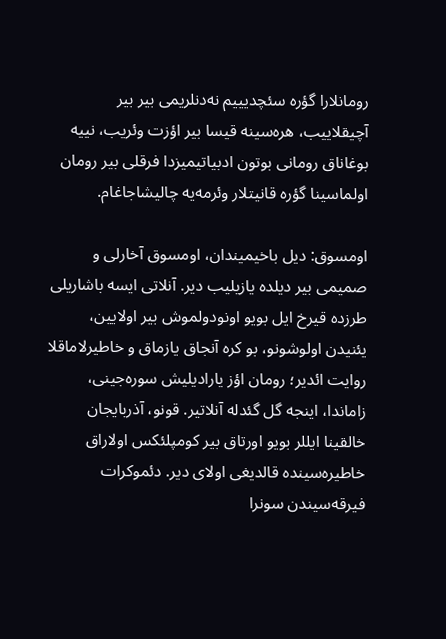رومانلارا گؤره سئچدیییم نه‌دنلریمی بیر بیر آچیقلاییب، هره‌سینه قیسا بیر اؤزت وئریب، نییه بوغاناق رومانی بوتون ادبیاتیمیزدا فرقلی بیر رومان اولماسینا گؤره قانیتلار وئرمه‌یه چالیشاجاغام.

اومسوق: دیل باخیمیندان، اومسوق آخارلی و صمیمی بیر دیلده یازیلیب دیر. آنلاتی ایسه باشاریلی طرزده قیرخ ایل بویو اونودولموش بیر اولایین، یئنیدن اولوشونو، بو کره آنجاق یازماق و خاطیرلاماقلا روایت ائدیر؛ رومان اؤز یارادیلیش سوره‌جینی، زاماندا، اینجه گل گئدله آنلاتیر. قونو، آذربایجان خالقینا ایللر بویو اورتاق بیر کومپلئکس اولاراق خاطیره‌سینده قالدیغی اولای دیر. دئموکرات فیرقه‌سیندن سونرا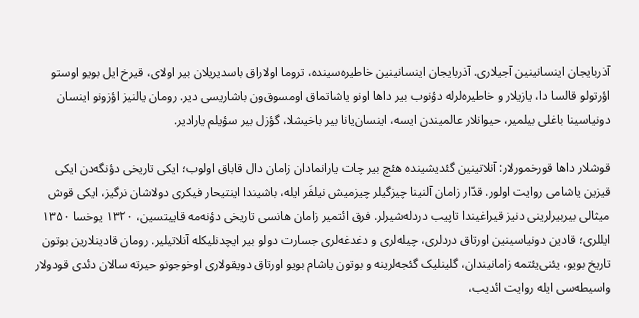آذربایجان اینسانینین آجیلاری. آذربایجان اینسانینین خاطیره‌سینده، تروما اولاراق باسدیریلان بیر اولای، قیرخ ایل بویو اوستو اؤرتولو قالسا دا، یازیلار و خاطیره‌لرله دؤنوب بیر داها اونو یاشاتماق اومسوق‌ون باشاریسی دیر. رومان یالنیز اؤزونو اینسان دونیاسینا باغلی بیلمیر، حیوانلار عالمیندن ایسه، اینسان‌یانا بیر باخیشلا، گؤزل بیر سؤیلم یارادیر.

قوشلار داها قورخمورلار: آنلاتینین گئدیشینده هئچ بیر چات یارانمادان زامان دال قاباق اولوب؛ ایکی تاریخی دؤنگه‌دن ایکی قیزین یاشامی روایت اولور. قدّار زامان آلنینا چیزگیلر چیزمیش نیلفَر ایله، باشیندا اینتیحار فیکری دولاشان نرگیز، ایکی قوش میثالی بیربیرلرینی دنیز قیراغیندا تاپیب دردله‌شیرلر. فرق ائتمیر زامان هانسی تاریخی دؤنه‌مه قاییتسین، ۱۳۲۰ یوخسا ۱۳۵۰ ایللری؛ قادین دونیاسینین اورتاق دردلری، چیله‌لری و دغدغه‌لری جسارت دولو بیر ایچدنلیکله آنلاتیلیر. رومان قادینلارین بوتون تاریخ بویو، یئنی‌یئتمه زامانیندان، گلینلیک گئجه‌لرینه و بوتون یاشام بویو اورتاق دویقولاری اوخوجونو حیرته سالان دئدی قودولار واسیطه‌سی ایله روایت ائدیب،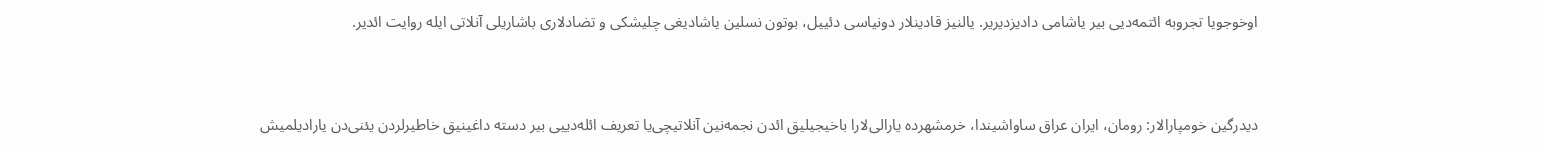اوخوجویا تجروبه ائتمه‌دیی بیر یاشامی دادیزدیریر. یالنیز قادینلار دونیاسی دئییل، بوتون نسلین یاشادیغی چلیشکی و تضادلاری باشاریلی آنلاتی ایله روایت ائدیر.



دیدرگین خومپارالار: رومان، ایران عراق ساواشیندا، خرمشهرده یارالی‌لارا باخیجیلیق ائدن نجمه‌نین آنلاتیچی‌یا تعریف ائله‌دییی بیر دسته داغینیق خاطیرلردن یئنی‌دن یارادیلمیش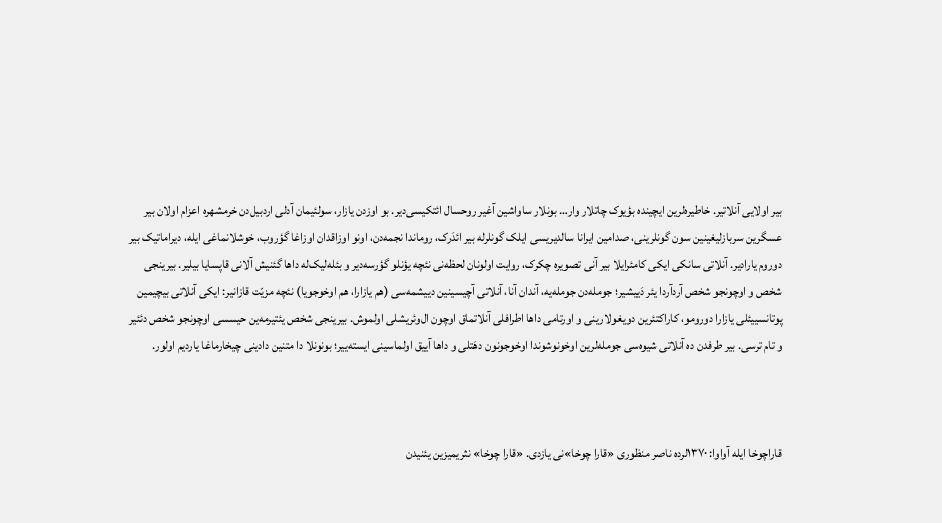بیر اولایی آنلاتیر. خاطیره‌لرین ایچینده بؤیوک چاتلار وار… بونلار ساواشین آغیر روحسال ائتکیسی‌دیر. بو اوزدن یازار، سولئیمان آدلی اردبیل‌دن خرمشهره اعزام اولان بیر عسگرین سربازلیغینین سون گونلرینی، صدامین ایرانا سالدیریسی ایلک گونلرله بیر ائدَرک، روماندا نجمه‌دن، اونو اوزاقدان اوزاغا گؤروب، خوشلانماغی ایله، دیراماتیک بیر دوروم یارادیر. آنلاتی سانکی ایکی کامئرایلا بیر آنی تصویره چکرک، روایت اولونان لحظه‌نی نئچه یؤنلو گؤرسه‌دیر و بئله‌لیک‌له داها گئنیش آلانی قاپسایا بیلیر. بیرینجی شخص و اوچونجو شخص آردآردا یئر دَییشیر؛ جومله‌دن جومله‌یه، آندان آنا، آنلاتی آچیسینین دییشمه‌سی (هم یازارا، هم اوخوجویا) نئچه مزیّت قازانیر: ایکی آنلاتی بیچیمین پوتانسییئلی یازارا دورومو، کاراکتئرین دویغولارینی و اورتامی داها اطرافلی آنلاتماق اوچون ال‌وئریشلی اولموش. بیرینجی شخص یئتیرمه‌ین حیسسی اوچونجو شخص دئئیر و تام ترسی. بیر طرفدن ده آنلاتی شیوه‌سی جومله‌لرین اوخونوشوندا اوخوجونون دهَتلی و داها آییق اولماسینی ایسته‌ییر؛ بونونلا دا متنین دادینی چیخارماغا یاردیم اولور.



قاراچوخا ایله آواوا: ۱۳۷۰لرده ناصر منظوری «قارا چوخا»نی یازدی. «قارا چوخا» نثریمیزین یئنیدن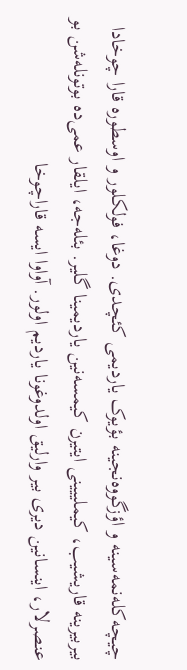چیچه‌کله‌نمه‌سینه و اؤزگووه‌نجینه بؤیوک یاردیمی کئچدی. دوغا، فولکلور و اوسطوره قارا چوخادا بیربیرینه قاریشیب، کیملییینی ایتیرن کیمسه‌نین یاردیمینا گلیر. بئله‌جه، ایلقار عمی‌ده بوتونله‌شن بو عنصرلار، اینسانین دیری بیر وارلیق اولدوغونا یاردیم اولور. آواوا ایسه قاراچوخا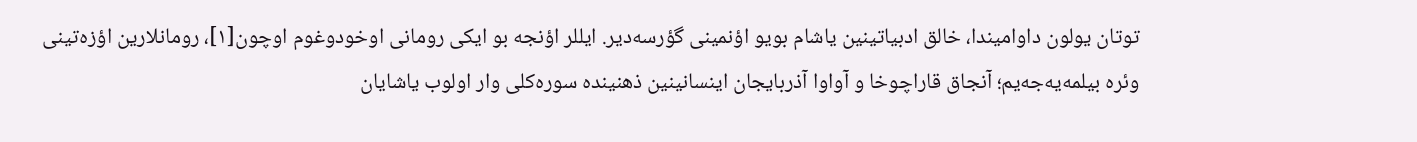توتان یولون داوامیندا، خالق ادبیاتینین یاشام بویو اؤنمینی گؤرسه‌دیر. ایللر اؤنجه بو ایکی رومانی اوخودوغوم اوچون[۱]، رومانلارین اؤزه‌تینی وئره بیلمه‌یه‌جه‌یم؛ آنجاق قاراچوخا و آواوا آذربایجان اینسانینین ذهنینده سوره‌کلی وار اولوب یاشایان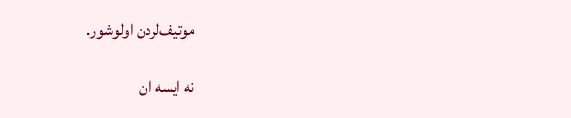موتیف‌لردن اولوشور.

نه ایسه ان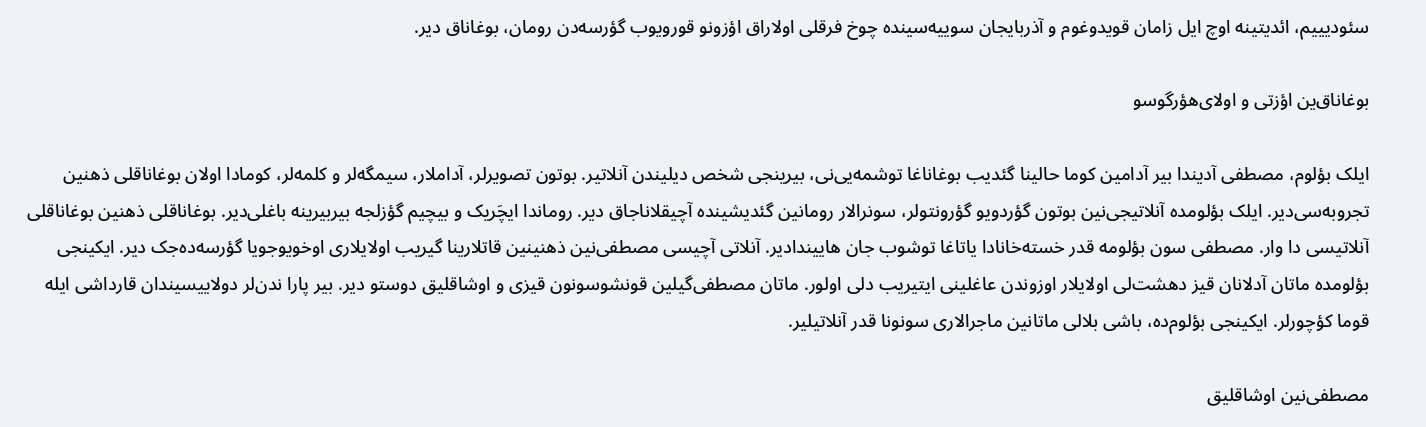سئودیییم، ائدیتینه اوچ ایل زامان قویدوغوم و آذربایجان سوییه‌سینده چوخ فرقلی اولاراق اؤزونو قورویوب گؤرسه‌دن رومان، بوغاناق دیر.

بوغاناق‌ین اؤزتی و اولای‌هؤرگوسو

ایلک بؤلوم، مصطفی آدیندا بیر آدامین کوما حالینا گئدیب بوغاناغا توشمه‌یی‌نی، بیرینجی شخص دیلیندن آنلاتیر. بوتون تصویرلر، آداملار، سیمگه‌لر و کلمه‌لر، کومادا اولان بوغاناقلی ذهنین تجروبه‌سی‌دیر. ایلک بؤلومده آنلاتیجی‌نین بوتون گؤردویو گؤرونتولر، سونرالار رومانین گئدیشینده آچیقلاناجاق دیر. روماندا ایچَریک و بیچیم گؤزلجه بیربیرینه باغلی‌دیر. بوغاناقلی ذهنین بوغاناقلی آنلاتیسی دا وار. مصطفی سون بؤلومه قدر خسته‌خانادا یاتاغا توشوب جان هاییندادیر. آنلاتی آچیسی مصطفی‌نین ذهنینین قاتلارینا گیریب اولایلاری اوخویوجویا گؤرسه‌ده‌جک دیر. ایکینجی بؤلومده ماتان آدلانان قیز دهشت‌لی اولایلار اوزوندن عاغلینی ایتیریب دلی اولور. ماتان مصطفی‌گیلین قونشوسونون قیزی و اوشاقلیق دوستو دیر. بیر پارا ندن‌لر دولاییسیندان قارداشی ایله قوما کؤچورلر. ایکینجی بؤلوم‌ده، باشی بلالی ماتانین ماجرالاری سونونا قدر آنلاتیلیر.

مصطفی‌نین اوشاقلیق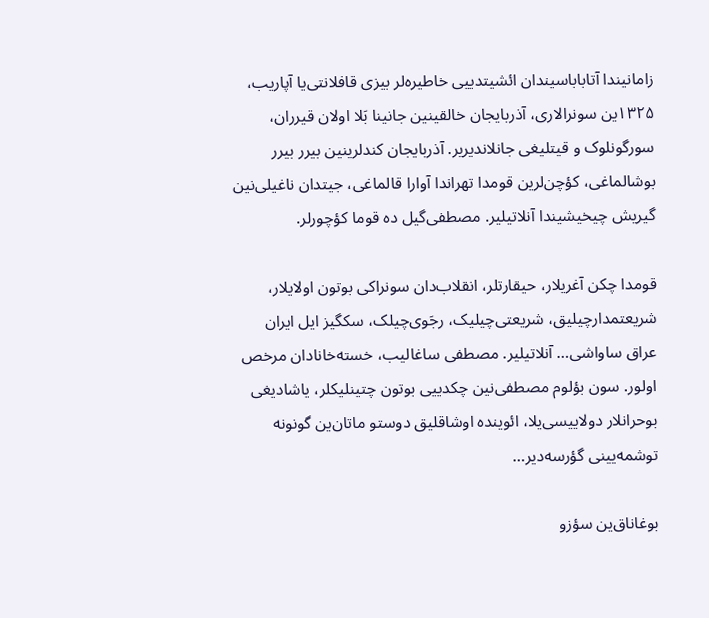زامانیندا آتاباباسیندان ائشیتدییی خاطیره‌لر بیزی قافلانتی‌یا آپاریب، ۱۳۲۵ین سونرالاری، آذربایجان خالقینین جانینا بَلا اولان قیرران، سورگونلوک و قیتلیغی جانلاندیریر. آذربایجان کندلرینین بیرر بیرر بوشالماغی، کؤچن‌لرین قومدا تهراندا آوارا قالماغی، جیتدان ناغیلی‌نین گیریش چیخیشیندا آنلاتیلیر. مصطفی‌گیل ده قوما کؤچورلر.

قومدا چکن آغریلار، حیقارتلر، انقلاب‌دان سونراکی بوتون اولایلار، شریعتمدارچیلیق، شریعتی‌چیلیک، رجَوی‌چیلک، سکگیز ایل ایران عراق ساواشی… آنلاتیلیر. مصطفی ساغالیب، خسته‌خانادان مرخص اولور. سون بؤلوم مصطفی‌نین چکدییی بوتون چتینلیکلر، یاشادیغی بوحرانلار دولاییسی‌یلا، ائوینده اوشاقلیق دوستو ماتان‌ین گونونه توشمه‌یینی گؤرسه‌دیر…

بوغاناق‌ین سؤزو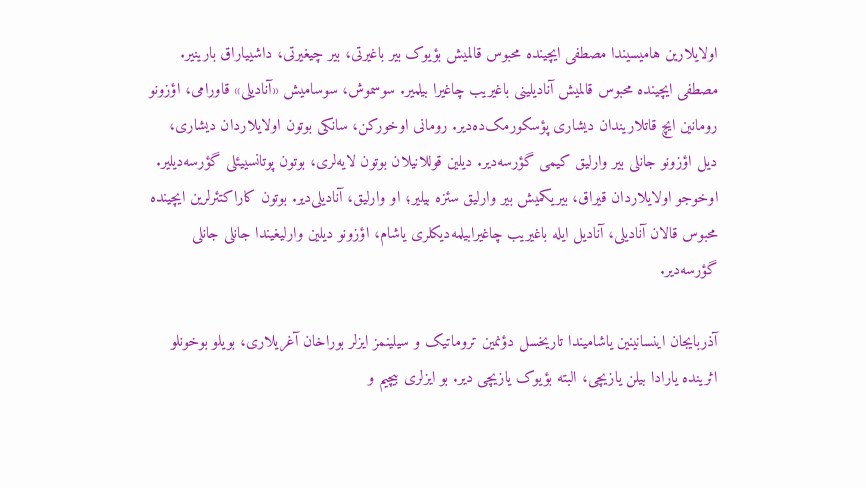اولایلارین هامیسیندا مصطفی ایچینده محبوس قالمیش بؤیوک بیر باغیرتی، بیر چیغیرتی، داشییاراق بارینیر. مصطفی ایچینده محبوس قالمیش آنادیلینی باغیریب چاغیرا بیلمیر. سوسموش، سوسامیش «آنادیلی» قاورامی، اؤزونو رومانین ایچ قاتلاریندان دیشاری پؤسکورمک‌ده‌دیر. رومانی اوخورکن، سانکی بوتون اولایلاردان دیشاری، دیل اؤزونو جانلی بیر وارلیق کیمی گؤرسه‌دیر. دیلین قوللانیلان بوتون لایه‌لری، بوتون پوتانسییئلی گؤرسه‌دیلیر. اوخوجو اولایلاردان قیراق، بیریکمیش بیر وارلیق سئزه بیلیر؛ او وارلیق، آنادیلی‌دیر. بوتون کاراکتئرلرین ایچینده محبوس قالان آنادیلی، آنادیل ایله باغیریب چاغیرابیلمه‌دیکلری یاشام، اؤزونو دیلین وارلیغیندا جانلی جانلی گؤرسه‌دیر.

آذربایجان اینسانینین یاشامیندا تاریخسل دؤنمین تروماتیک و سیلینمز ایزلر بوراخان آغریلاری، بویلو بوخونلو اثرینده یارادا بیلن یازیچی، البته بؤیوک یازیچی دیر. بو ایزلری بیچیم و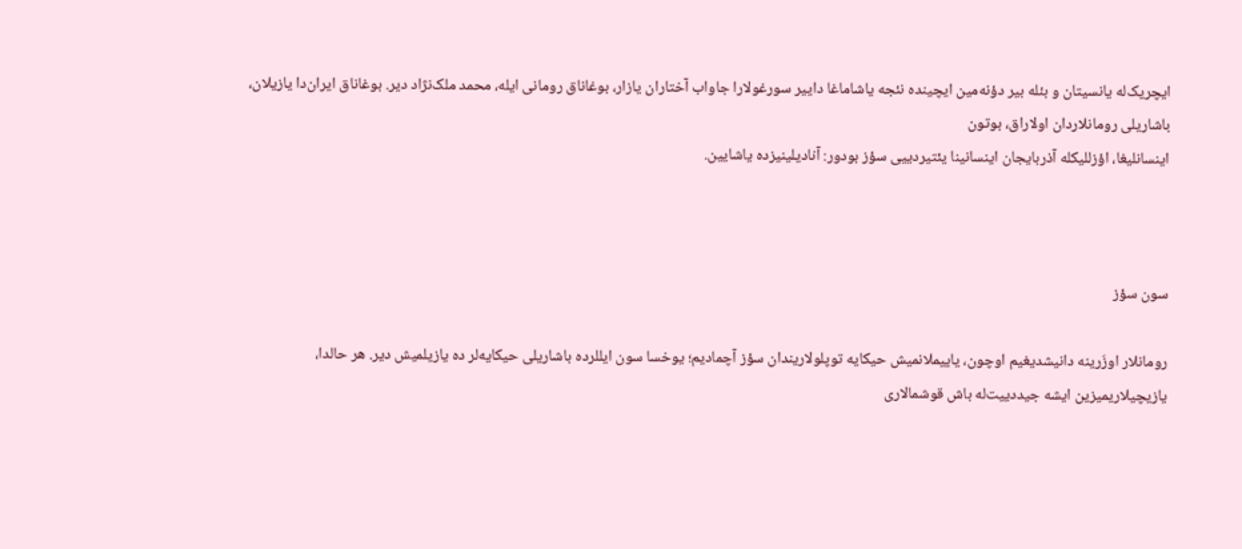ایچریک‌له یانسیتان و بئله بیر دؤنه‌مین ایچینده نئجه یاشاماغا داییر سورغولارا جاواب آختاران یازار، بوغاناق رومانی ایله، محمد ملک‌نژاد دیر. بوغاناق ایران‌دا یازیلان، باشاریلی رومانلاردان اولاراق، بوتون
اینسانلیغا، اؤزللیکله آذربایجان اینسانینا یئتیردییی سؤز بودور: آنادیلینیزده یاشایین.



سون سؤز

رومانلار اوزَرینه دانیشدیغیم اوچون، یاییملانمیش حیکایه توپلولاریندان سؤز آچمادیم؛ یوخسا سون ایللرده باشاریلی حیکایه‌لر ده یازیلمیش دیر. هر حالدا، یازیچیلاریمیزین ایشه جیددییت‌له باش قوشمالاری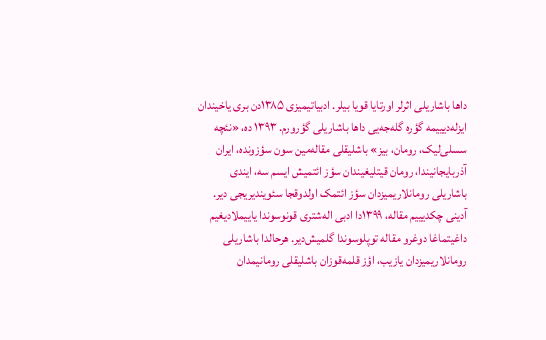داها باشاریلی اثرلر اورتایا قویا بیلر. ادبیاتیمیزی ۱۳۸۵دن بری یاخیندان ایزله‌دیییمه گؤره گله‌جه‌یی داها باشاریلی گؤرورم. ۱۳۹۳ ده، «نئچه سسلی‌لیک، رومان، بیز» باشلیقلی مقاله‌مین سون سؤزونده، ایران آذربایجانیندا، رومان قیتلیغیندان سؤز ائتمیش ایسم سه، ایندی باشاریلی رومانلاریمیزدان سؤز ائتمک اولدوقجا سئویندیریجی دیر. آدینی چکدیییم مقاله، ۱۳۹۹دا ادبی اله‌شتری قونوسوندا یاییملادیغیم داغیتماغا دوغرو مقاله توپلوسوندا گلمیش‌دیر. هرحالدا باشاریلی رومانلاریمیزدان یازیب، اؤز قلمه‌قوزان باشلیقلی رومانیمدان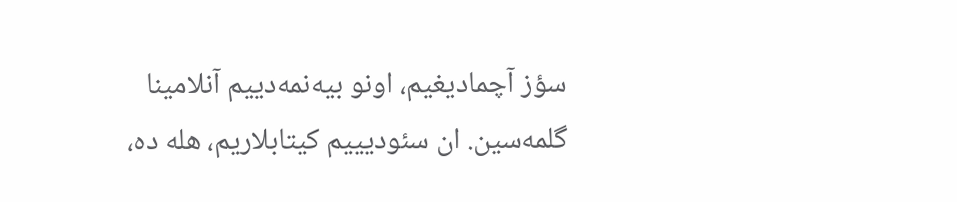سؤز آچمادیغیم، اونو بیه‌نمه‌دییم آنلامینا گلمه‌سین. ان سئودیییم کیتابلاریم، هله ده،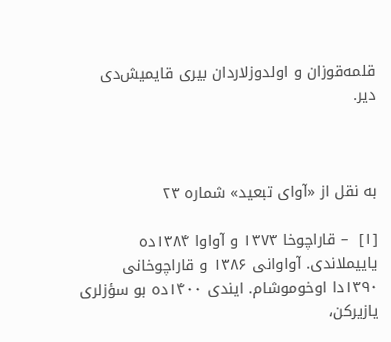قلمه‌قوزان و اولدوزلاردان بیری قایمیش‌دی دیر.



به نقل از «آوای تبعید» شماره ۲۳

[۱]  – قاراچوخا ۱۳۷۳ و آواوا ۱۳۸۴ده یاییملاندی. آواوانی ۱۳۸۶ و قاراچوخانی ۱۳۹۰دا اوخوموشام. ایندی ۱۴۰۰ده بو سؤزلری یازیرکن،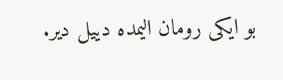بو ایکی رومان الیمده دییل دیر.